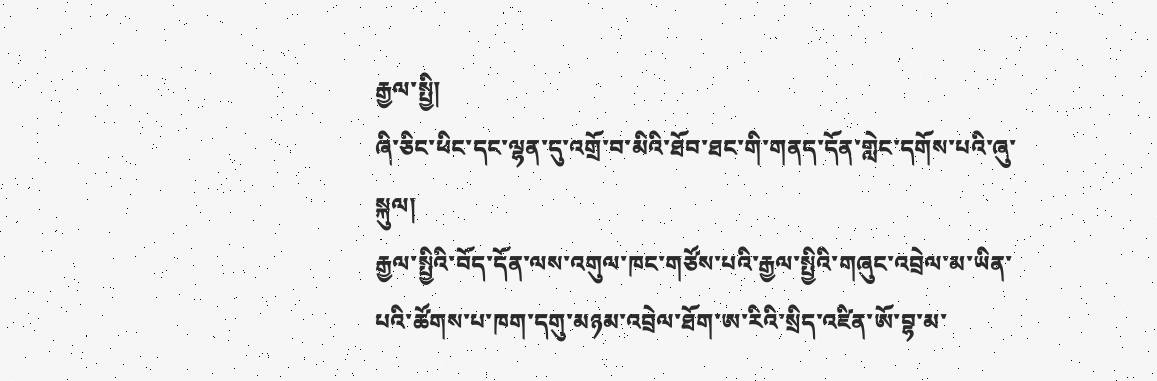རྒྱལ་སྤྱི།
ཞི་ཅིང་ཕིང་དང་ལྷན་དུ་འགྲོ་བ་མིའི་ཐོབ་ཐང་གི་གནད་དོན་གླེང་དགོས་པའི་ཞུ་སྐུལ།
རྒྱལ་སྤྱིའི་བོད་དོན་ལས་འགུལ་ཁང་གཙོས་པའི་རྒྱལ་སྤྱིའི་གཞུང་འབྲེལ་མ་ཡིན་པའི་ཚོགས་པ་ཁག་དགུ་མཉམ་འབྲེལ་ཐོག་ཨ་རིའི་སྲིད་འཛིན་ཨོ་བྷ་མ་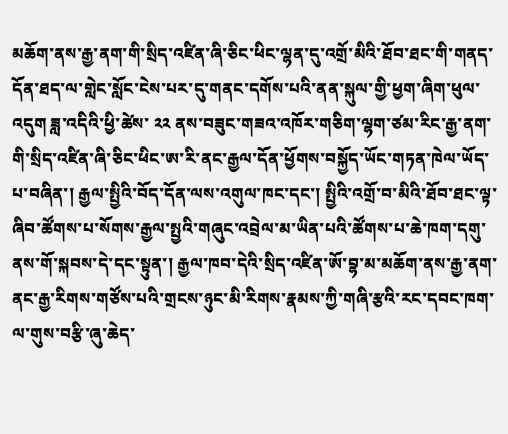མཆོག་ནས་རྒྱ་ནག་གི་སྲིད་འཛིན་ཞི་ཅིང་ཕིང་ལྷན་དུ་འགྲོ་མིའི་ཐོབ་ཐང་གི་གནད་དོན་ཐད་ལ་གླེང་སློང་ངེས་པར་དུ་གནང་དགོས་པའི་ནན་སྐུལ་གྱི་ཕྱག་ཞིག་ཕུལ་འདུག ཟླ་འདིའི་ཕྱི་ཚེས་ ༢༢ ནས་བཟུང་གཟའ་འཁོར་གཅིག་ལྷག་ཙམ་རིང་རྒྱ་ནག་གི་སྲིད་འཛིན་ཞི་ཅིང་ཕིང་ཨ་རི་ནང་རྒྱལ་དོན་ཕྱོགས་བསྐྱོད་ཡོང་གཏན་ཁེལ་ཡོད་པ་བཞིན་། རྒྱལ་སྤྱིའི་བོད་དོན་ལས་འགུལ་ཁང་དང་། སྤྱིའི་འགྲོ་བ་མིའི་ཐོབ་ཐང་ལྟ་ཞིབ་ཚོགས་པ་སོགས་རྒྱལ་སྤྱའི་གཞུང་འབྲེལ་མ་ཡིན་པའི་ཚོགས་པ་ཆེ་ཁག་དགུ་ནས་གོ་སྐབས་དེ་དང་སྟུན་། རྒྱལ་ཁབ་དེའི་སྲིད་འཛིན་ཨོ་བྷ་མ་མཆོག་ནས་རྒྱ་ནག་ནང་རྒྱ་རིགས་གཙོས་པའི་གྲངས་ཉུང་མི་རིགས་རྣམས་ཀྱི་གཞི་རྩའི་རང་དབང་ཁག་ལ་གུས་བརྩི་ཞུ་ཆེད་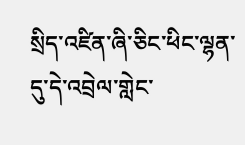སྲིད་འཛིན་ཞི་ཅིང་ཕིང་ལྷན་དུ་དེ་འབྲེལ་གླེང་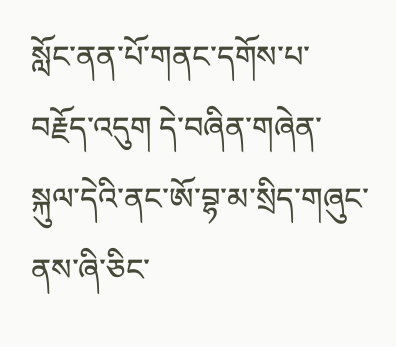སློང་ནན་པོ་གནང་དགོས་པ་བརྗོད་འདུག དེ་བཞིན་གཞེན་སྐུལ་དེའི་ནང་ཨོ་བྷ་མ་སྲིད་གཞུང་ནས་ཞི་ཅིང་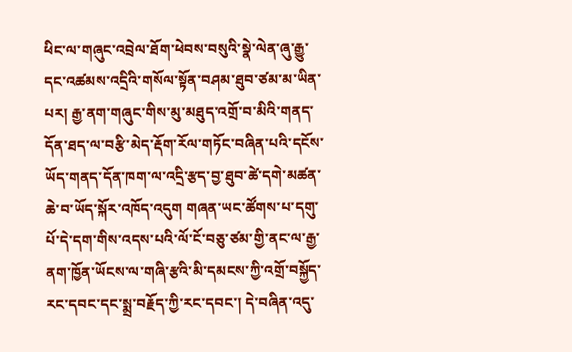ཕིང་ལ་གཞུང་འབྲེལ་ཐོག་ཕེབས་བསུའི་སྣེ་ལེན་ཞུ་རྒྱུ་དང་འཚམས་འདྲིའི་གསོལ་སྟོན་བཤམ་ཐུབ་ཙམ་མ་ཡིན་པར། རྒྱ་ནག་གཞུང་གིས་མུ་མཐུད་འགྲོ་བ་མིའི་གནད་དོན་ཐད་ལ་བརྩི་མེད་རྡོག་རོལ་གཏོང་བཞིན་པའི་དངོས་ཡོད་གནད་དོན་ཁག་ལ་འདྲི་རྩད་བྱ་ཐུབ་ཚེ་དགེ་མཚན་ཆེ་བ་ཡོད་སྐོར་འཁོད་འདུག གཞན་ཡང་ཚོགས་པ་དགུ་པོ་དེ་དག་གིས་འདས་པའི་ལོ་ངོ་བཅུ་ཙམ་གྱི་ནང་ལ་རྒྱ་ནག་ཁྱོན་ཡོངས་ལ་གཞི་རྩའི་མི་དམངས་ཀྱི་འགྲོ་བསྐྱོད་རང་དབང་དང་སྨྲ་བརྗོད་ཀྱི་རང་དབང་། དེ་བཞིན་འདུ་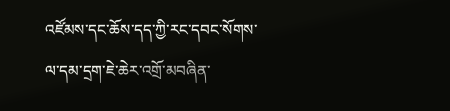འཛོམས་དང་ཆོས་དད་ཀྱི་རང་དབང་སོགས་ལ་དམ་དྲག་ཇེ་ཆེར་འགྲོ་མབཞིན་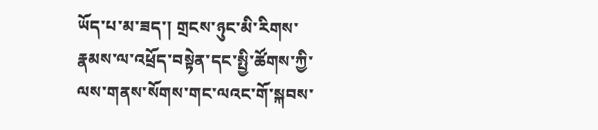ཡོད་པ་མ་ཟད་། གྲངས་ཉུང་མི་རིགས་རྣམས་ལ་འཕྲོད་བསྟེན་དང་སྤྱི་ཚོགས་ཀྱི་ལས་གནས་སོགས་གང་ལའང་གོ་སྐབས་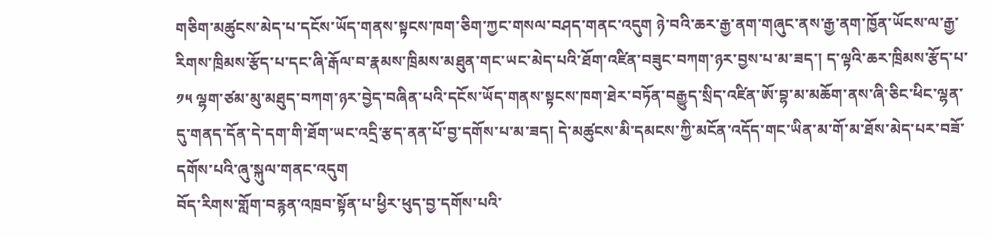གཅིག་མཚུངས་མེད་པ་དངོས་ཡོད་གནས་སྟངས་ཁག་ཅིག་ཀྱང་གསལ་བཤད་གནང་འདུག ཉེ་བའི་ཆར་རྒྱ་ནག་གཞུང་ནས་རྒྱ་ནག་ཁྱོན་ཡོངས་ལ་རྒྱ་རིགས་ཁྲིམས་རྩོད་པ་དང་ཞི་རྒོལ་བ་རྣམས་ཁྲིམས་མཐུན་གང་ཡང་མེད་པའི་ཐོག་འཛིན་བཟུང་བཀག་ཉར་བྱས་པ་མ་ཟད་། ད་ལྟའི་ཆར་ཁྲིམས་རྩོད་པ་ ༡༥ ལྷག་ཙམ་མུ་མཐུད་བཀག་ཉར་བྱེད་བཞིན་པའི་དངོས་ཡོད་གནས་སྟངས་ཁག་ཐེར་བཏོན་བརྒྱུད་སྲིད་འཛིན་ཨོ་བྷ་མ་མཆོག་ནས་ཞི་ཅིང་ཕིང་ལྷན་དུ་གནད་དོན་དེ་དག་གི་ཐོག་ཡང་འདྲི་རྩད་ནན་པོ་བྱ་དགོས་པ་མ་ཟད། དེ་མཚུངས་མི་དམངས་ཀྱི་མངོན་འདོད་གང་ཡིན་མ་གོ་མ་ཐོས་མེད་པར་བཟོ་དགོས་པའི་ཞུ་སྐུལ་གནང་འདུག
བོད་རིགས་གློག་བརྙན་འཁྲབ་སྟོན་པ་ཕྱིར་ཕུད་བྱ་དགོས་པའི་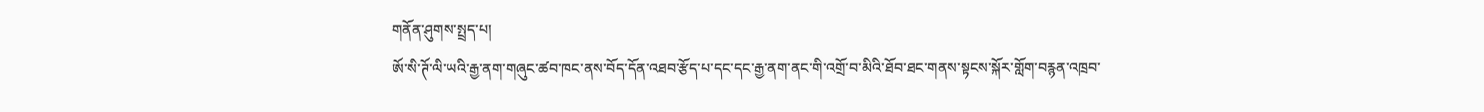གནོན་ཤུགས་སྤྲད་པ།
ཨོ་སི་ཊོ་ལི་ཡའི་རྒྱ་ནག་གཞུང་ཚབ་ཁང་ནས་བོད་དོན་འཐབ་རྩོད་པ་དང་དང་རྒྱ་ནག་ནང་གི་འགྲོ་བ་མིའི་ཐོབ་ཐང་གནས་སྟངས་སྐོར་གློག་བརྙན་འཁྲབ་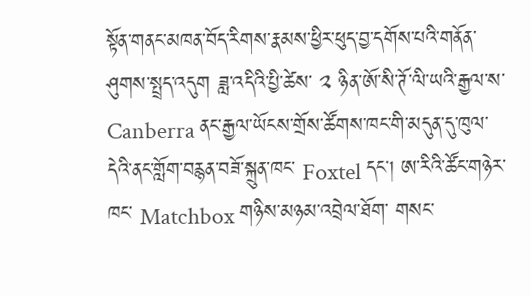སྟོན་གནང་མཁན་བོད་རིགས་རྣམས་ཕྱིར་ཕུད་བྱ་དགོས་པའི་གནོན་ཤུགས་སྤྲད་འདུག ཟླ་འདིའི་པྱི་ཚེས་ ༢ ཉིན་ཨོ་སི་ཊོ་ལི་ཡའི་རྒྱལ་ས་ Canberra ནང་རྒྱལ་ཡོངས་གྲོས་ཚོགས་ཁང་གི་མདུན་དུ་ཁུལ་དེའི་ནང་གློག་བརྙན་བཟོ་སྐྲུན་ཁང་ Foxtel དང། ཨ་རིའི་ཚོང་གཉེར་ཁང་ Matchbox གཉིས་མཉམ་འབྲེལ་ཐོག་ གསང་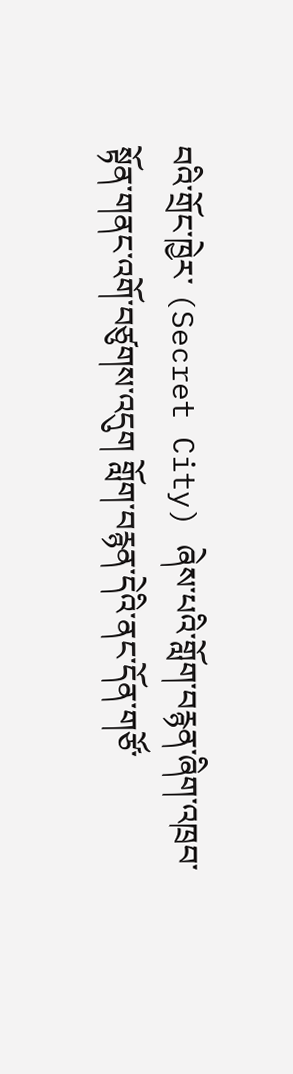བའི་གྲོང་ཁྱེར་ (Secret City) ཞེས་པའི་གློག་བརྙན་ཞིག་འཁྲབ་སྟོན་གནང་འགོ་བཙུགས་འདུག གློག་བརྙན་དེའི་ནང་དོན་གཙོ་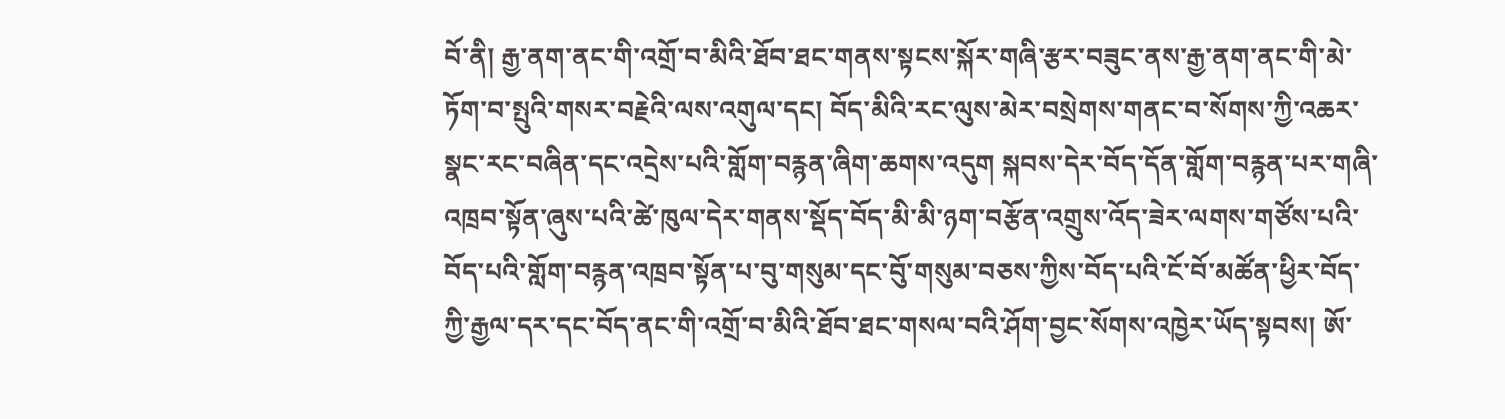བོ་ནི། རྒྱ་ནག་ནང་གི་འགྲོ་བ་མིའི་ཐོབ་ཐང་གནས་སྟངས་སྐོར་གཞི་རྩར་བཟུང་ནས་རྒྱ་ནག་ནང་གི་མེ་ཏོག་བ་སྤུའི་གསར་བརྗེའི་ལས་འགུལ་དང། བོད་མིའི་རང་ལུས་མེར་བསྲེགས་གནང་བ་སོགས་ཀྱི་འཆར་སྣང་རང་བཞིན་དང་འདྲེས་པའི་གློག་བརྙན་ཞིག་ཆགས་འདུག སྐབས་དེར་བོད་དོན་གློག་བརྙན་པར་གཞི་འཁྲབ་སྟོན་ཞུས་པའི་ཚེ་ཁུལ་དེར་གནས་སྡོད་བོད་མི་མི་ཉག་བརྩོན་འགྲུས་འོད་ཟེར་ལགས་གཙོས་པའི་བོད་པའི་གློག་བརྙན་འཁྲབ་སྟོན་པ་བུ་གསུམ་དང་བོུ་གསུམ་བཅས་ཀྱིས་བོད་པའི་ངོ་བོ་མཚོན་ཕྱིར་བོད་ཀྱི་རྒྱལ་དར་དང་བོད་ནང་གི་འགྲོ་བ་མིའི་ཐོབ་ཐང་གསལ་བའི་ཤོག་བྱང་སོགས་འཁྱེར་ཡོད་སྟབས། ཨོ་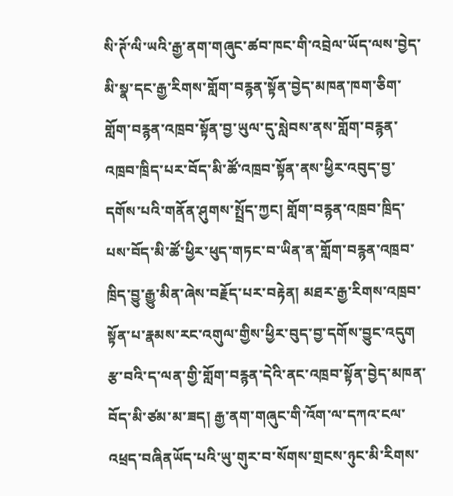སི་ཊོ་ལི་ཡའི་རྒྱ་ནག་གཞུང་ཚབ་ཁང་གི་འབྲེལ་ཡོད་ལས་བྱེད་མི་སྣ་དང་རྒྱ་རིགས་གློག་བརྙན་སྟོན་བྱེད་མཁན་ཁག་ཅིག་གློག་བརྙན་འཁྲབ་སྟོན་བྱ་ཡུལ་དུ་སླེབས་ནས་གློག་བརྙན་འཁྲབ་ཁྲིད་པར་བོད་མི་ཚོ་འཁྲབ་སྟོན་ནས་ཕྱིར་འབུད་བྱ་དགོས་པའི་གནོན་ཤུགས་སྤྲོད་ཀྱང། གློག་བརྙན་འཁྲབ་ཁྲིད་པས་བོད་མི་ཚོ་ཕྱིར་ཕུད་གཏང་བ་ཡིན་ན་གློག་བརྙན་འཁྲབ་ཁྲིད་བྱུ་རྒྱུ་མིན་ཞེས་བརྗོད་པར་བརྟེན། མཐར་རྒྱ་རིགས་འཁྲབ་སྟོན་པ་རྣམས་རང་འགུལ་གྱིས་ཕྱིར་བུད་བྱ་དགོས་བྱུང་འདུག རྩ་བའི་ད་ལན་གྱི་གློག་བརྙན་དེའི་ནང་འཁྲབ་སྟོན་བྱེད་མཁན་བོད་མི་ཙམ་མ་ཟད། རྒྱ་ནག་གཞུང་གི་འོག་ལ་དཀའ་ངལ་འཕྲད་བཞིནཡོད་པའི་ཡུ་གུར་བ་སོགས་གྲངས་ཉུང་མི་རིགས་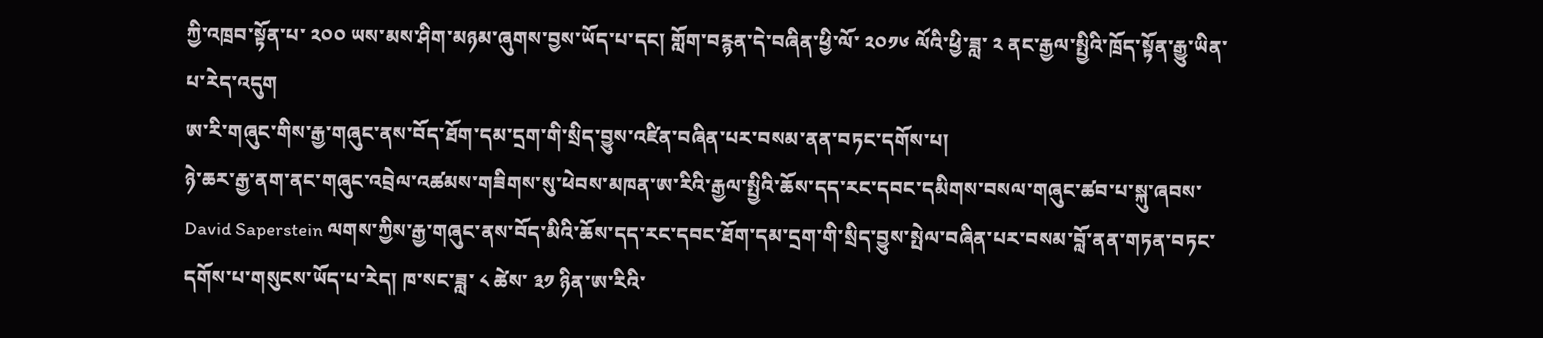ཀྱི་འཁྲབ་སྟོན་པ་ ༢༠༠ ཡས་མས་ཤིག་མཉམ་ཞུགས་བྱས་ཡོད་པ་དང། གློག་བརྙན་དེ་བཞིན་ཕྱི་ལོ་ ༢༠༡༦ ལོའི་ཕྱི་ཟླ་ ༢ ནང་རྒྱལ་སྤྱིའི་ཁྲོད་སྟོན་རྒྱུ་ཡིན་པ་རེད་འདུག
ཨ་རི་གཞུང་གིས་རྒྱ་གཞུང་ནས་བོད་ཐོག་དམ་དྲག་གི་སྲིད་བྱུས་འཛིན་བཞིན་པར་བསམ་ནན་བཏང་དགོས་པ།
ཉེ་ཆར་རྒྱ་ནག་ནང་གཞུང་འབྲེལ་འཚམས་གཟིགས་སུ་ཕེབས་མཁན་ཨ་རིའི་རྒྱལ་སྤྱིའི་ཆོས་དད་རང་དབང་དམིགས་བསལ་གཞུང་ཚབ་པ་སྐུ་ཞབས་ David Saperstein ལགས་ཀྱིས་རྒྱ་གཞུང་ནས་བོད་མིའི་ཆོས་དད་རང་དབང་ཐོག་དམ་དྲག་གི་སྲིད་བྱུས་སྤེལ་བཞིན་པར་བསམ་བློ་ནན་གཏན་བཏང་དགོས་པ་གསུངས་ཡོད་པ་རེད། ཁ་སང་ཟླ་ ༨ ཚེས་ ༣༡ ཉིན་ཨ་རིའི་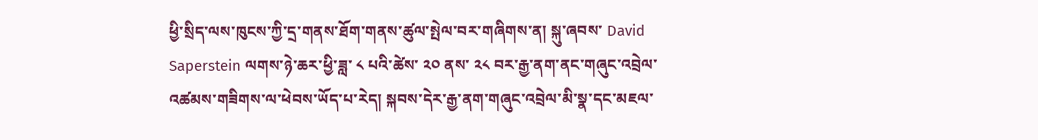ཕྱི་སྲིད་ལས་ཁུངས་ཀྱི་དྲ་གནས་ཐོག་གནས་ཚུལ་སྤེལ་བར་གཞིགས་ན། སྐུ་ཞབས་ David Saperstein ལགས་ཉེ་ཆར་ཕྱི་ཟླ་ ༨ པའི་ཚེས་ ༢༠ ནས་ ༢༨ བར་རྒྱ་ནག་ནང་གཞུང་འབྲེལ་འཚམས་གཟིགས་ལ་ཕེབས་ཡོད་པ་རེད། སྐབས་དེར་རྒྱ་ནག་གཞུང་འབྲེལ་མི་སྣ་དང་མཇལ་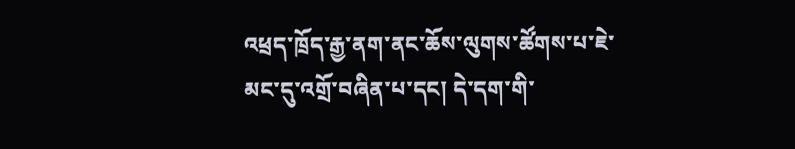འཕྲད་ཁྲོད་རྒྱ་ནག་ནང་ཆོས་ལུགས་ཚོགས་པ་ཇེ་མང་དུ་འགྲོ་བཞིན་པ་དང། དེ་དག་གི་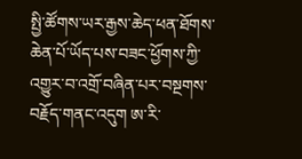སྤྱི་ཚོགས་ཡར་རྒྱས་ཆེད་ཕན་ཐོགས་ཆེན་པོ་ཡོད་པས་བཟང་ཕྱོགས་ཀྱི་འགྱུར་བ་འགྲོ་བཞིན་པར་བསྔགས་བརྗོད་གནང་འདུག ཨ་རི་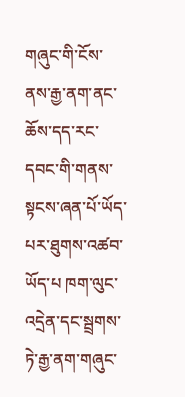གཞུང་གི་ངོས་ནས་རྒྱ་ནག་ནང་ཆོས་དད་རང་དབང་གི་གནས་སྟངས་ཞན་པོ་ཡོད་པར་ཐུགས་འཚབ་ཡོད་པ ཁག་ལུང་འདྲེན་དང་སྦྲགས་ཏེ་རྒྱ་ནག་གཞུང་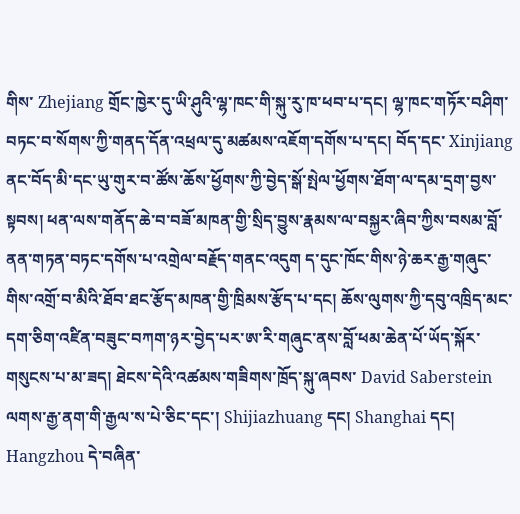གིས་ Zhejiang གྲོང་ཁྱེར་དུ་ཡི་ཤུའི་ལྷ་ཁང་གི་སྐུ་རུ་ཁ་ཕབ་པ་དང། ལྷ་ཁང་གཏོར་བཤིག་བཏང་བ་སོགས་ཀྱི་གནད་དོན་འཕྲལ་དུ་མཚམས་འཇོག་དགོས་པ་དང། བོད་དང་ Xinjiang ནང་བོད་མི་དང་ཡུ་གུར་བ་ཚོས་ཆོས་ཕྱོགས་ཀྱི་བྱེད་སྒོ་སྤེལ་ཕྱོགས་ཐོག་ལ་དམ་དྲག་བྱས་སྟབས། ཕན་ལས་གནོད་ཆེ་བ་བཟོ་མཁན་གྱི་སྲིད་བྱུས་རྣམས་ལ་བསྐྱར་ཞིབ་ཀྱིས་བསམ་བློ་ནན་གཏན་བཏང་དགོས་པ་འགྲེལ་བརྗོད་གནང་འདུག ད་དུང་ཁོང་གིས་ཉེ་ཆར་རྒྱ་གཞུང་གིས་འགྲོ་བ་མིའི་ཐོབ་ཐང་རྩོད་མཁན་གྱི་ཁྲིམས་རྩོད་པ་དང། ཆོས་ལུགས་ཀྱི་དབུ་འཁྲིད་མང་དག་ཅིག་འཛིན་བཟུང་བཀག་ཉར་བྱེད་པར་ཨ་རི་གཞུང་ནས་བློ་ཕམ་ཆེན་པོ་ཡོད་སྐོར་གསུངས་པ་མ་ཟད། ཐེངས་དེའི་འཚམས་གཟིགས་ཁྲོད་སྐུ་ཞབས་ David Saberstein ལགས་རྒྱ་ནག་གི་རྒྱལ་ས་པེ་ཅིང་དང་། Shijiazhuang དང། Shanghai དང། Hangzhou དེ་བཞིན་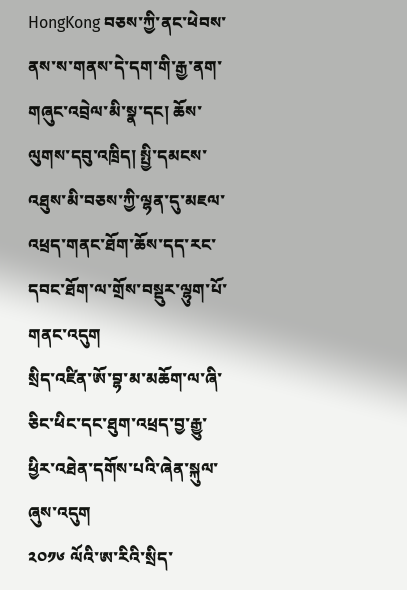HongKong བཅས་ཀྱི་ནང་ཕེབས་ནས་ས་གནས་དེ་དག་གི་རྒྱ་ནག་གཞུང་འབྲེལ་མི་སྣ་དང། ཆོས་ལུགས་དབུ་འཁྲིད། སྤྱི་དམངས་འཐུས་མི་བཅས་ཀྱི་ལྷན་དུ་མཇལ་འཕྲད་གནང་ཐོག་ཆོས་དད་རང་དབང་ཐོག་ལ་གྲོས་བསྡུར་ལྷུག་པོ་གནང་འདུག
སྲིད་འཛིན་ཨོ་བྷ་མ་མཆོག་ལ་ཞི་ཅིང་ཕིང་དང་ཐུག་འཕྲད་བྱ་རྒྱུ་ཕྱིར་འཐེན་དགོས་པའི་ཞེན་སྐུལ་ཞུས་འདུག
༢༠༡༦ ལོའི་ཨ་རིའི་སྲིད་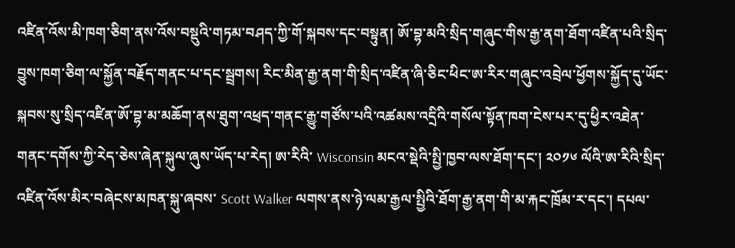འཛིན་འོས་མི་ཁག་ཅིག་ནས་འོས་བསྡུའི་གཏམ་བཤད་ཀྱི་གོ་སྐབས་དང་བསྟུན། ཨོ་བྷ་མའི་སྲིད་གཞུང་གིས་རྒྱ་ནག་ཐོག་འཛིན་པའི་སྲིད་བྱུས་ཁག་ཅིག་ལ་སྐྱོན་བརྗོད་གནང་པ་དང་སྦྲགས། རིང་མིན་རྒྱ་ནག་གི་སྲིད་འཛིན་ཞི་ཅིང་ཕིང་ཨ་རིར་གཞུང་འབྲེལ་ཕྱོགས་སྐྱོད་དུ་ཡོང་སྐབས་སུ་སྲིད་འཛིན་ཨོ་བྷ་མ་མཆོག་ནས་ཐུག་འཕྲད་གནང་རྒྱུ་གཙོས་པའི་འཚམས་འདྲིའི་གསོལ་སྟོན་ཁག་ངེས་པར་དུ་ཕྱིར་འཐེན་གནང་དགོས་ཀྱི་རེད་ཅེས་ཞེན་སྐུལ་ཞུས་ཡོད་པ་རེད། ཨ་རིའི་ Wisconsin མངའ་སྡེའི་སྤྱི་ཁྱབ་ལས་ཐོག་དང་། ༢༠༡༦ ལོའི་ཨ་རིའི་སྲིད་འཛིན་འོས་མིར་བཞེངས་མཁན་སྐུ་ཞབས་ Scott Walker ལགས་ནས་ཉེ་ལམ་རྒྱལ་སྤྱིའི་ཐོག་རྒྱ་ནག་གི་མ་རྐང་ཁྲོམ་ར་དང་། དཔལ་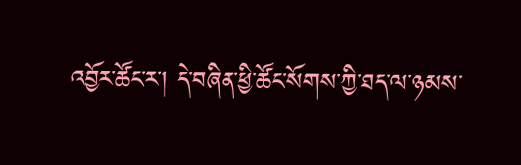འབྱོར་ཚོང་ར་། དེ་བཞིན་ཕྱི་ཚོང་སོགས་ཀྱི་ཐད་ལ་ཉམས་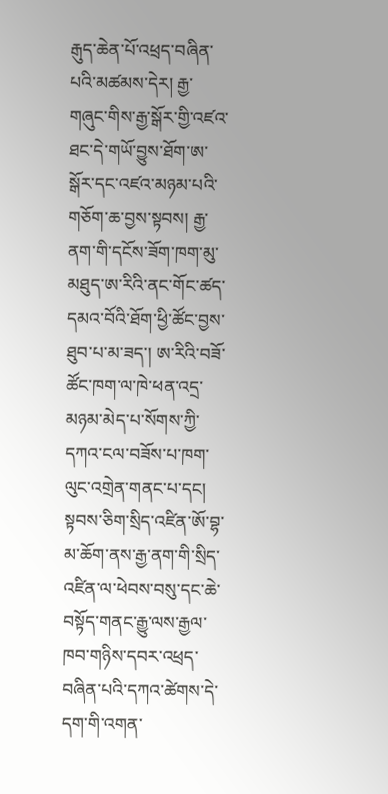རྒུད་ཆེན་པོ་འཕྲད་བཞིན་པའི་མཚམས་དེར། རྒྱ་གཞུང་གིས་རྒྱ་སྒོར་གྱི་འཛའ་ཐང་དེ་གཡོ་བྱུས་ཐོག་ཨ་སྒོར་དང་འཛའ་མཉམ་པའི་གཅོག་ཆ་བྱས་སྟབས། རྒྱ་ནག་གི་དངོས་ཟོག་ཁག་མུ་མཐུད་ཨ་རིའི་ནང་གོང་ཚད་དམའ་བོའི་ཐོག་ཕྱི་ཚོང་བྱས་ཐུབ་པ་མ་ཟད་། ཨ་རིའི་བཟོ་ཚོང་ཁག་ལ་ཁེ་ཕན་འདྲ་མཉམ་མེད་པ་སོགས་ཀྱི་དཀའ་ངལ་བཟོས་པ་ཁག་ལུང་འགྲེན་གནང་པ་དང། སྟབས་ཅིག་སྲིད་འཛིན་ཨོ་བྷ་མ་ཆོག་ནས་རྒྱ་ནག་གི་སྲིད་འཛིན་ལ་ཕེབས་བསུ་དང་ཆེ་བསྟོད་གནང་རྒྱུ་ལས་རྒྱལ་ཁབ་གཉིས་དབར་འཕྲད་བཞིན་པའི་དཀའ་ཚེགས་དེ་དག་གི་འགན་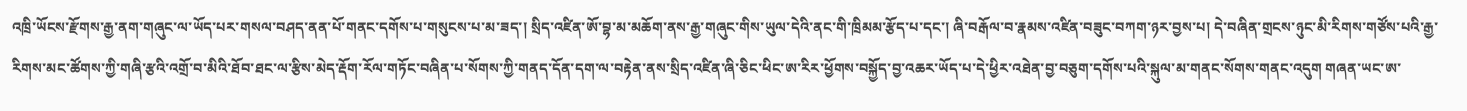འཁྲི་ཡོངས་རྫོགས་རྒྱ་ནག་གཞུང་ལ་ཡོད་པར་གསལ་བཤད་ནན་པོ་གནང་དགོས་པ་གསུངས་པ་མ་ཟད་། སྲིད་འཛིན་ཨོ་བྷ་མ་མཆོག་ནས་རྒྱ་གཞུང་གིས་ཡུལ་དེའི་ནང་གི་ཁྲིམམ་རྩོད་པ་དང་། ཞི་བརྒོལ་བ་རྣམས་འཛིན་བཟུང་བཀག་ཉར་བྱས་པ། དེ་བཞིན་གྲངས་ཉུང་མི་རིགས་གཙོས་པའི་རྒྱ་རིགས་མང་ཚོགས་ཀྱི་གཞི་རྩའི་འགྲོ་བ་མིའི་ཐོབ་ཐང་ལ་རྩིས་མེད་རྡོག་རོལ་གཏོང་བཞིན་པ་སོགས་ཀྱི་གནད་དོན་དག་ལ་བརྟེན་ནས་སྲིད་འཛིན་ཞི་ཅིང་ཕིང་ཨ་རིར་ཕྱོགས་བསྐྱོད་བྱ་འཆར་ཡོད་པ་དེ་ཕྱིར་འཐེན་བྱ་བཅུག་དགོས་པའི་སྐུལ་མ་གནང་སོགས་གནང་འདུག གཞན་ཡང་ཨ་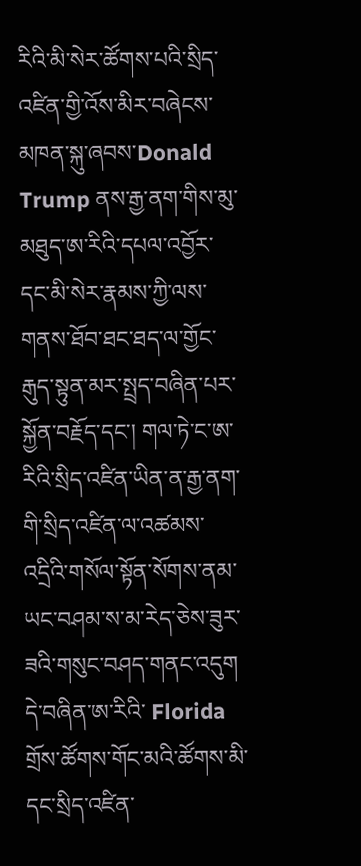རིའི་མི་སེར་ཚོགས་པའི་སྲིད་འཛིན་གྱི་འོས་མིར་བཞེངས་མཁན་སྐུ་ཞབས་Donald Trump ནས་རྒྱ་ནག་གིས་མུ་མཐུད་ཨ་རིའི་དཔལ་འབྱོར་དང་མི་སེར་རྣམས་ཀྱི་ལས་གནས་ཐོབ་ཐང་ཐད་ལ་གྱོང་རྒུད་སྟུན་མར་སྤྲད་བཞིན་པར་སྐྱོན་བརྗོད་དང་། གལ་ཏེ་ང་ཨ་རིའི་སྲིད་འཛིན་ཡིན་ན་རྒྱ་ནག་གི་སྲིད་འཛིན་ལ་འཚམས་འདྲིའི་གསོལ་སྟོན་སོགས་ནམ་ཡང་བཤམ་ས་མ་རེད་ཅེས་ཟུར་ཟའི་གསུང་བཤད་གནང་འདུག དེ་བཞིན་ཨ་རིའི་ Florida གྲོས་ཚོགས་གོང་མའི་ཚོགས་མི་དང་སྲིད་འཛིན་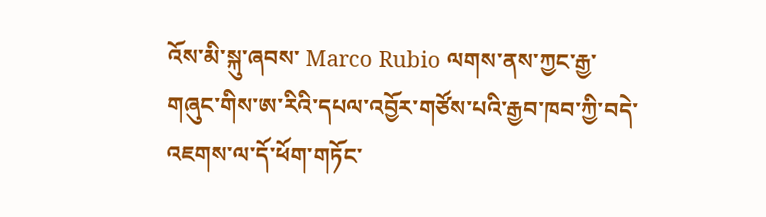འོས་མི་སྐུ་ཞབས་ Marco Rubio ལགས་ནས་ཀྱང་རྒྱ་གཞུང་གིས་ཨ་རིའི་དཔལ་འབྱོར་གཙོས་པའི་རྒྱབ་ཁབ་ཀྱི་བདེ་འཇགས་ལ་དོ་ཕོག་གཏོང་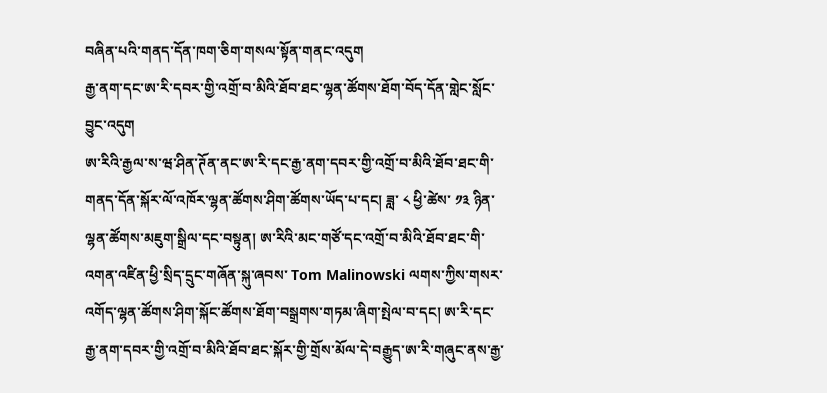བཞིན་པའི་གནད་དོན་ཁག་ཅིག་གསལ་སྟོན་གནང་འདུག
རྒྱ་ནག་དང་ཨ་རི་དབར་གྱི་འགྲོ་བ་མིའི་ཐོབ་ཐང་ལྷན་ཚོགས་ཐོག་བོད་དོན་གླེང་སློང་བྱུང་འདུག
ཨ་རིའི་རྒྱལ་ས་ཝ་ཤིན་ཊོན་ནང་ཨ་རི་དང་རྒྱ་ནག་དབར་གྱི་འགྲོ་བ་མིའི་ཐོབ་ཐང་གི་གནད་དོན་སྐོར་ལོ་འཁོར་ལྷན་ཚོགས་ཤིག་ཚོགས་ཡོད་པ་དང། ཟླ་ ༨ ཕྱི་ཚེས་ ༡༣ ཉིན་ལྷན་ཚོགས་མཇུག་སྒྲིལ་དང་བསྟུན། ཨ་རིའི་མང་གཙོ་དང་འགྲོ་བ་མིའི་ཐོབ་ཐང་གི་འགན་འཛིན་ཕྱི་སྲིད་དྲུང་གཞོན་སྐུ་ཞབས་ Tom Malinowski ལགས་ཀྱིས་གསར་འགོད་ལྷན་ཚོགས་ཤིག་སྐོང་ཚོགས་ཐོག་བསྒྲགས་གཏམ་ཞིག་སྤེལ་བ་དང། ཨ་རི་དང་རྒྱ་ནག་དབར་གྱི་འགྲོ་བ་མིའི་ཐོབ་ཐང་སྐོར་གྱི་གྲོས་མོལ་དེ་བརྒྱུད་ཨ་རི་གཞུང་ནས་རྒྱ་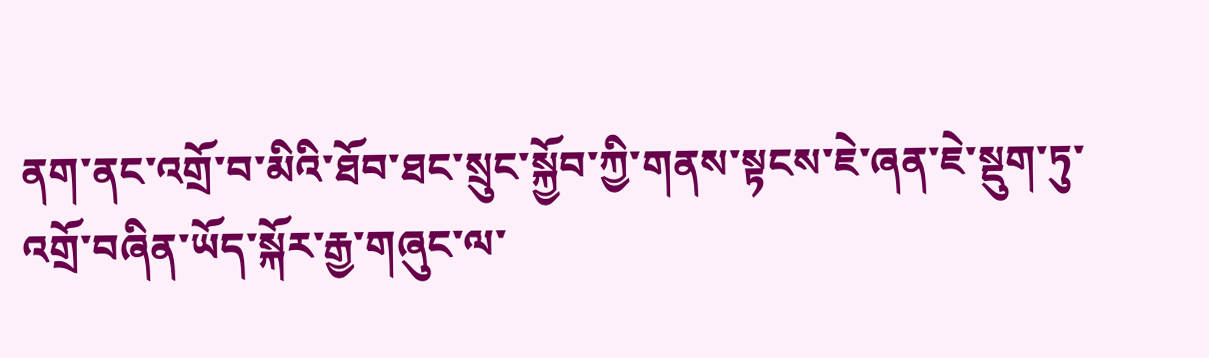ནག་ནང་འགྲོ་བ་མིའི་ཐོབ་ཐང་སྲུང་སྐྱོབ་ཀྱི་གནས་སྟངས་ཇེ་ཞན་ཇེ་སྡུག་ཏུ་འགྲོ་བཞིན་ཡོད་སྐོར་རྒྱ་གཞུང་ལ་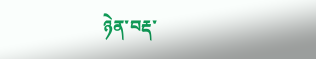ཉེན་བརྡ་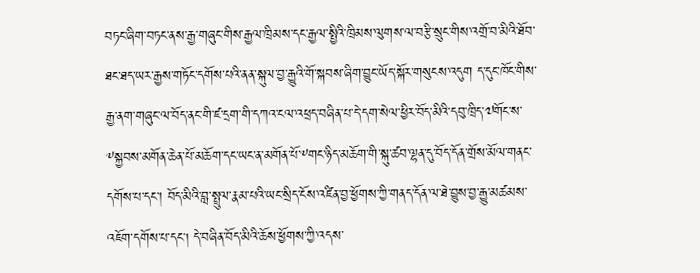བཏང་ཞིག་བཏང་ནས་རྒྱ་གཞུང་གིས་རྒྱལ་ཁྲིམས་དང་རྒྱལ་སྤྱིའི་ཁྲིམས་ལུགས་ལ་བརྩི་སྲུང་གིས་འགྲོ་བ་མིའི་ཐོབ་ཐང་ཐད་ཡར་རྒྱས་གཏོང་དགོས་པའི་ནན་སྐུལ་བྱ་རྒྱུའི་གོ་སྐབས་ཞིག་བྱུང་ཡོད་སྐོར་གསུངས་འདུག ད་དུང་ཁོང་གིས་རྒྱ་ནག་གཞུང་ལ་བོད་ནང་གི་ཛ་དྲག་གི་དཀའ་ངལ་འཕྲད་བཞིན་པ་དེ་དག་སེལ་ཕྱིར་བོད་མིའི་དབུ་ཁྲིད་༧གོང་ས་༸སྐྱབས་མགོན་ཆེན་པོ་མཆོག་དང་ཡང་ན་མགོན་པོ་༸གང་ཉིད་མཆོག་གི་སྐུ་ཚབ་ལྷན་དུ་བོད་དོན་གྲོས་མོལ་གནང་དགོས་པ་དང་། བོད་མིའི་བླ་སྤྲུལ་རྣམ་པའི་ཡང་སྲིད་ངོས་འཛིན་བྱ་ཕྱོགས་ཀྱི་གནད་དོན་ལ་ཐེ་བྱུས་བྱ་རྒྱུ་མཚམས་འཇོག་དགོས་པ་དང། དེ་བཞིན་བོད་མིའི་ཆོས་ཕྱོགས་ཀྱི་འདས་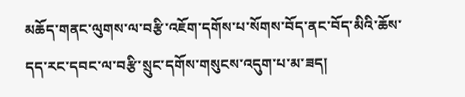མཆོད་གནང་ལུགས་ལ་བརྩི་འཇོག་དགོས་པ་སོགས་བོད་ནང་བོད་མིའི་ཆོས་དད་རང་དབང་ལ་བརྩི་སྲུང་དགོས་གསུངས་འདུག་པ་མ་ཟད།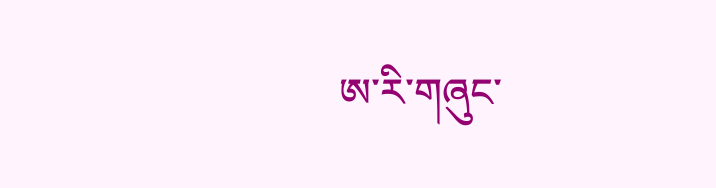ཨ་རི་གཞུང་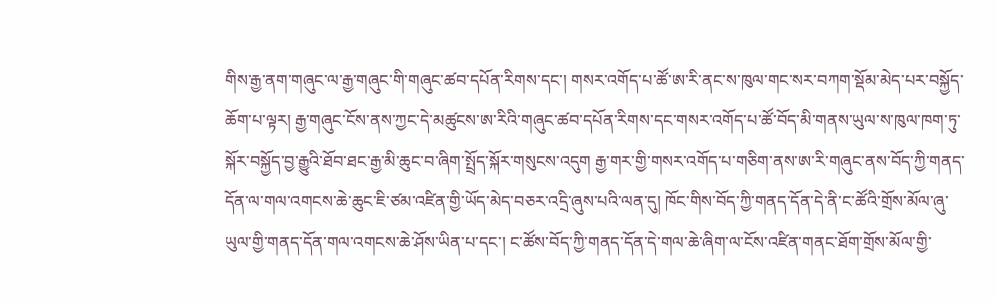གིས་རྒྱ་ནག་གཞུང་ལ་རྒྱ་གཞུང་གི་གཞུང་ཚབ་དཔོན་རིགས་དང་། གསར་འགོད་པ་ཚོ་ཨ་རི་ནང་ས་ཁུལ་གང་སར་བཀག་སྡོམ་མེད་པར་བསྐྱོད་ཆོག་པ་ལྟར། རྒྱ་གཞུང་ངོས་ནས་ཀྱང་དེ་མཚུངས་ཨ་རིའི་གཞུང་ཚབ་དཔོན་རིགས་དང་གསར་འགོད་པ་ཚོ་བོད་མི་གནས་ཡུལ་ས་ཁུལ་ཁག་ཏུ་སྐོར་བསྐྱོད་བྱ་རྒྱུའི་ཐོབ་ཐང་རྒྱ་མི་ཆུང་བ་ཞིག་སྤྲོད་སྐོར་གསུངས་འདུག རྒྱ་གར་གྱི་གསར་འགོད་པ་གཅིག་ནས་ཨ་རི་གཞུང་ནས་བོད་ཀྱི་གནད་དོན་ལ་གལ་འགངས་ཆེ་ཆུང་ཇི་ཙམ་འཛིན་གྱི་ཡོད་མེད་བཅར་འདྲི་ཞུས་པའི་ལན་དུ། ཁོང་གིས་བོད་ཀྱི་གནད་དོན་དེ་ནི་ང་ཚོའི་གྲོས་མོལ་ཞུ་ཡུལ་གྱི་གནད་དོན་གལ་འགངས་ཆེ་ཤོས་ཡིན་པ་དང་། ང་ཚོས་བོད་ཀྱི་གནད་དོན་དེ་གལ་ཆེ་ཞིག་ལ་ངོས་འཛིན་གནང་ཐོག་གྲོས་མོལ་གྱི་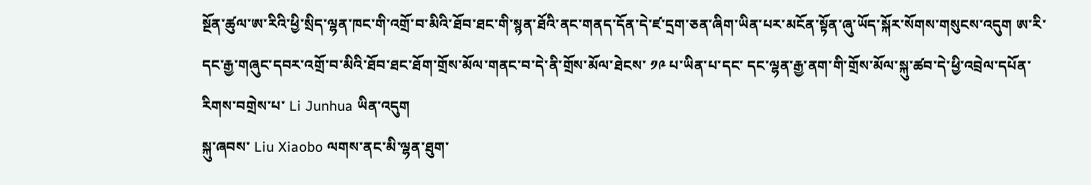སྔོན་ཚུལ་ཨ་རིའི་ཕྱི་སྲིད་ལྷན་ཁང་གི་འགྲོ་བ་མིའི་ཐོབ་ཐང་གི་སྙན་ཐོའི་ནང་གནད་དོན་དེ་ཛ་དྲག་ཅན་ཞིག་ཡིན་པར་མངོན་སྟོན་ཞུ་ཡོད་སྐོར་སོགས་གསུངས་འདུག ཨ་རི་དང་རྒྱ་གཞུང་དབར་འགྲོ་བ་མིའི་ཐོབ་ཐང་ཐོག་གྲོས་མོལ་གནང་བ་དེ་ནི་གྲོས་མོལ་ཐེངས་ ༡༩ པ་ཡིན་པ་དང་ དང་ལྷན་རྒྱ་ནག་གི་གྲོས་མོལ་སྐུ་ཚབ་དེ་ཕྱི་འབྲེལ་དཔོན་རིགས་བགྲེས་པ་ Li Junhua ཡིན་འདུག
སྐུ་ཞབས་ Liu Xiaobo ལགས་ནང་མི་ལྷན་ཐུག་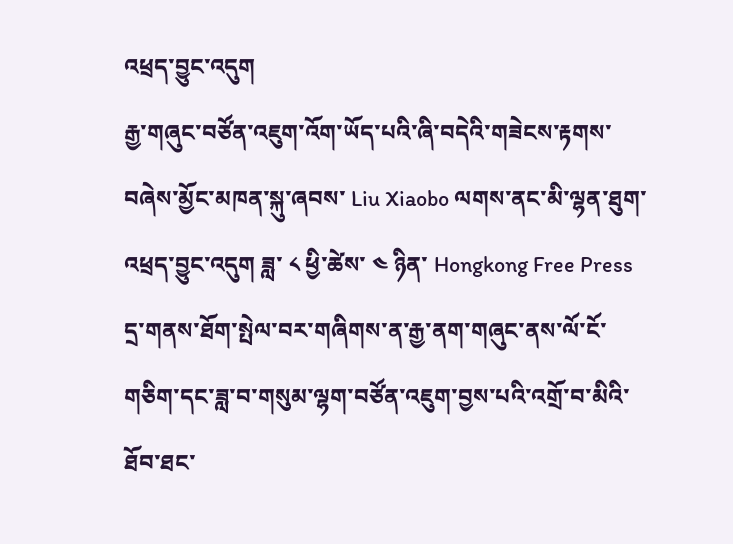འཕྲད་བྱུང་འདུག
རྒྱ་གཞུང་བཙོན་འཇུག་འོག་ཡོད་པའི་ཞི་བདེའི་གཟེངས་རྟགས་བཞེས་མྱོང་མཁན་སྐུ་ཞབས་ Liu Xiaobo ལགས་ནང་མི་ལྷན་ཐུག་འཕྲད་བྱུང་འདུག ཟླ་ ༨ ཕྱི་ཚེས་ ༤ ཉིན་ Hongkong Free Press དྲ་གནས་ཐོག་སྤེལ་བར་གཞིགས་ན་རྒྱ་ནག་གཞུང་ནས་ལོ་ངོ་གཅིག་དང་ཟླ་བ་གསུམ་ལྷག་བཙོན་འཇུག་བྱས་པའི་འགྲོ་བ་མིའི་ཐོབ་ཐང་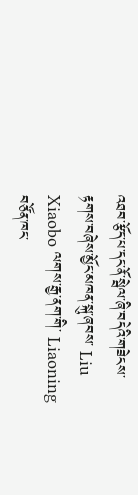འཐབ་རྩོད་པ་དང་ནོ་སྦེལ་ཞི་བདེའི་གཟེངས་རྟགས་བཞེས་མྱོང་མཁན་སྐུ་ཞབས་ Liu Xiaobo ལགས་རྒྱ་ནག་གི་ Liaoning བཙོན་ཁང་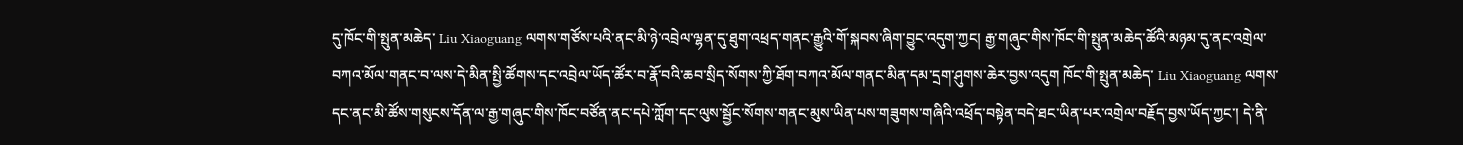དུ་ཁོང་གི་སྤུན་མཆེད་ Liu Xiaoguang ལགས་གཙོས་པའི་ནང་མི་ཉེ་འབྲེལ་ལྷན་དུ་ཐུག་འཕྲད་གནང་རྒྱུའི་གོ་སྐབས་ཞིག་བྱུང་འདུག་ཀྱང། རྒྱ་གཞུང་གིས་ཁོང་གི་སྤུན་མཆེད་ཚོའི་མཉམ་དུ་ནང་འགྲེལ་བཀའ་མོལ་གནང་བ་ལས་དེ་མིན་སྤྱི་ཚོགས་དང་འབྲེལ་ཡོད་ཚོར་བ་རྣོ་བའི་ཆབ་སྲིད་སོགས་ཀྱི་ཐོག་བཀའ་མོལ་གནང་མིན་དམ་དྲག་ཤུགས་ཆེར་བྱས་འདུག ཁོང་གི་སྤུན་མཆེད་ Liu Xiaoguang ལགས་དང་ནང་མི་ཚོས་གསུངས་དོན་ལ་རྒྱ་གཞུང་གིས་ཁོང་བཙོན་ནང་དཔེ་ཀློག་དང་ལུས་སྦྱོང་སོགས་གནང་མུས་ཡིན་པས་གཟུགས་གཞིའི་འཕྲོད་བསྟེན་བདེ་ཐང་ཡིན་པར་འགྲེལ་བརྗོད་བྱས་ཡོད་ཀྱང་། དེ་ནི་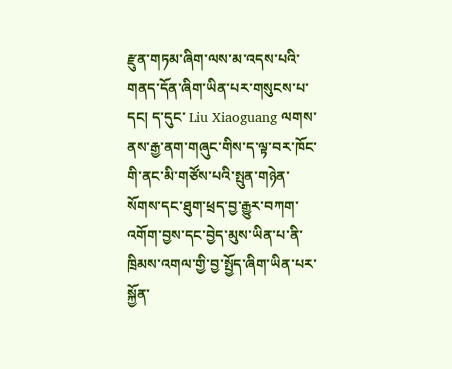རྫུན་གཏམ་ཞིག་ལས་མ་འདས་པའི་གནད་དོན་ཞིག་ཡིན་པར་གསུངས་པ་དང། ད་དུང་ Liu Xiaoguang ལགས་ནས་རྒྱ་ནག་གཞུང་གིས་ད་ལྟ་བར་ཁོང་གི་ནང་མི་གཙོས་པའི་སྤུན་གཉེན་སོགས་དང་ཐུག་ཕྲད་བྱ་རྒྱུར་བཀག་འགོག་བྱས་དང་བྱེད་མུས་ཡིན་པ་ནི་ཁྲིམས་འགལ་གྱི་བྱ་སྤྱོད་ཞིག་ཡིན་པར་སྐྱོན་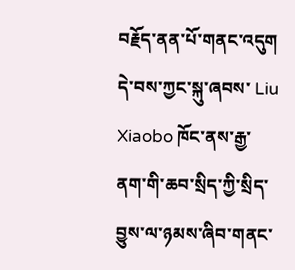བརྗོད་ནན་པོ་གནང་འདུག དེ་བས་ཀྱང་སྐུ་ཞབས་ Liu Xiaobo ཁོང་ནས་རྒྱ་ནག་གི་ཆབ་སྲིད་ཀྱི་སྲིད་བྱུས་ལ་ཉམས་ཞིབ་གནང་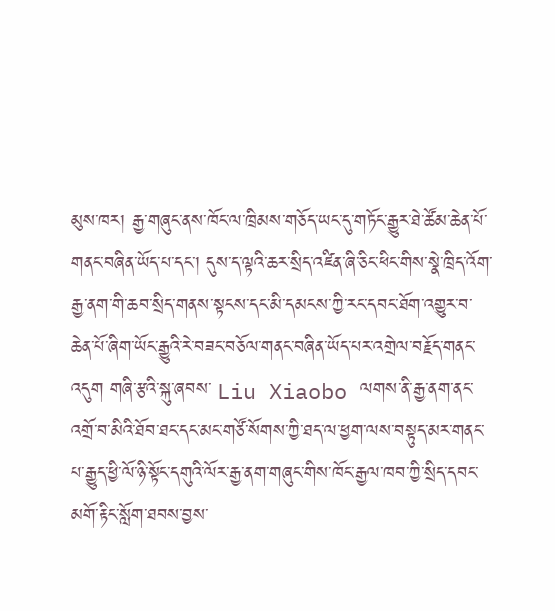མུས་ཁར། རྒྱ་གཞུང་ནས་ཁོང་ལ་ཁྲིམས་གཅོད་ཡང་དུ་གཏོང་རྒྱུར་ཐེ་ཚོམ་ཆེན་པོ་གནང་བཞིན་ཡོད་པ་དང་། དུས་ད་ལྟའི་ཆར་སྲིད་འཛིན་ཞི་ཅིང་ཕིང་གིས་སྣེ་ཁྲིད་འོག་རྒྱ་ནག་གི་ཆབ་སྲིད་གནས་སྟངས་དང་མི་དམངས་ཀྱི་རང་དབང་ཐོག་འགྱུར་བ་ཆེན་པོ་ཞིག་ཡོང་རྒྱུའི་རེ་བཟང་བཅོལ་གནང་བཞིན་ཡོད་པར་འགྲེལ་བརྗོད་གནང་འདུག གཞི་རྩའི་སྐུ་ཞབས་ Liu Xiaobo ལགས་ནི་རྒྱ་ནག་ནང་འགྲོ་བ་མིའི་ཐོབ་ཐང་དང་མང་གཙོ་སོགས་ཀྱི་ཐད་ལ་ཕྱག་ལས་བསྟུད་མར་གནང་པ་རྒྱུད་ཕྱི་ལོ་ཉི་སྟོང་དགུའི་ལོར་རྒྱ་ནག་གཞུང་གིས་ཁོང་རྒྱལ་ཁབ་ཀྱི་སྲིད་དབང་མགོ་རྟིང་སློག་ཐབས་བྱས་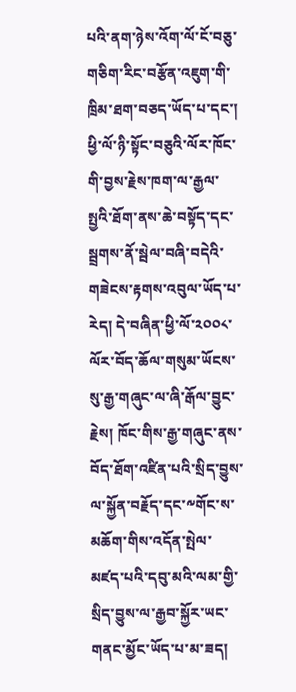པའི་ནག་ཉེས་འོག་ལོ་ངོ་བཅུ་གཅིག་རིང་བརྩོན་འཇུག་གི་ཁྲིམ་ཐག་བཅད་ཡོད་པ་དང་། ཕྱི་ལོ་ཉི་སྟོང་བཅུའི་ལོར་ཁོང་གི་བྱས་རྗེས་ཁག་ལ་རྒྱལ་སྤྱའི་ཐོག་ནས་ཆེ་བསྟོད་དང་སྦྲགས་ནོ་སྦེལ་བཞི་བདེའི་གཟེངས་རྟགས་འབུལ་ཡོད་པ་རེད། དེ་བཞིན་ཕྱི་ལོ་༢༠༠༨་ལོར་བོད་ཆོལ་གསུམ་ཡོངས་སུ་རྒྱ་གཞུང་ལ་ཞི་རྒོལ་བྱུང་རྗེས། ཁོང་གིས་རྒྱ་གཞུང་ནས་བོད་ཐོག་འཛིན་པའི་སྲིད་བྱུས་ལ་སྐྱོན་བརྗོད་དང་༸གོང་ས་མཆོག་གིས་འདོན་སྤེལ་མཛད་པའི་དབུ་མའི་ལམ་གྱི་སྲིད་བྱུས་ལ་རྒྱབ་སྐྱོར་ཡང་གནང་མྱོང་ཡོད་པ་མ་ཟད།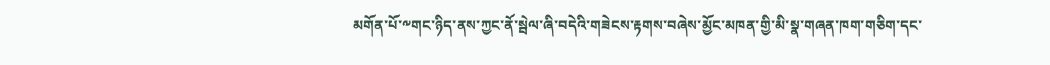མགོན་པོ་༸གང་ཉིད་ནས་ཀྱང་ནོ་སྦེལ་ཞི་བདེའི་གཟེངས་རྟགས་བཞེས་མྱོང་མཁན་གྱི་མི་སྣ་གཞན་ཁག་གཅིག་དང་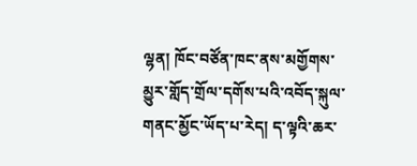ལྷན། ཁོང་བཙོན་ཁང་ནས་མགྱོགས་མྱུར་གློད་གྲོལ་དགོས་པའི་འབོད་སྐུལ་གནང་མྱོང་ཡོད་པ་རེད། ད་ལྟའི་ཆར་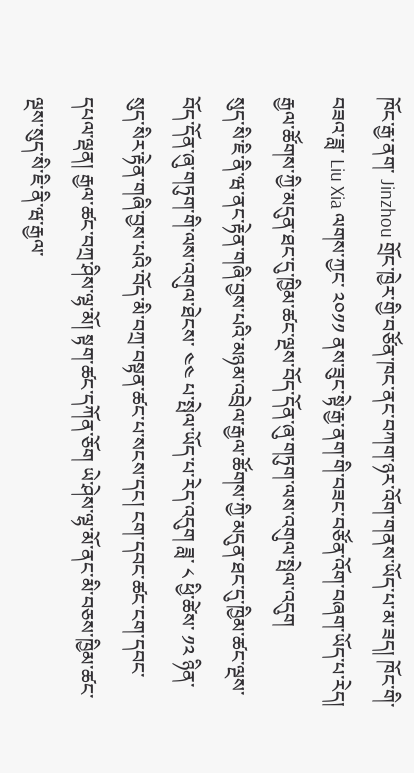ཁོང་རྒྱ་ནག་ Jinzhou གྲོང་ཁྱེར་གྱི་བཙོན་ཁང་ནང་བཀག་ཉར་འོག་གནས་ཡོད་པ་མ་ཟད། ཁོང་གི་བཟའ་ཟླ་ Liu Xia ལགས་ཀྱང་ ༢༠༡༡ ནས་ཟུང་སྟེ་རྒྱ་ནག་གི་བཟང་བཙོན་འོག་བཞག་ཡོད་པ་རེད།
རྒྱལ་ཚོགས་ཀྱི་མདུན་ཐང་དུ་ཁྱིམ་ཚང་ལྔས་བོད་དོན་ཞུ་གཏུག་ལས་འགུལ་སྤེལ་འདུག
སུད་སི་ཇི་ནི་ཝ་ནང་རྟེན་གཞི་བྱས་པའི་མཉམ་འབྲེལ་རྒྱལ་ཚོགས་ཀྱི་མདུན་ཐང་དུ་ཁྱིམ་ཚང་ལྔས་བོད་དོན་ཞུ་གཏུག་གི་ལས་འགུལ་ཐེངས་ ༤༤ པ་སྤེལ་ཡོད་པ་རེད་འདུག ཟླ་ ༨ ཕྱི་ཚེས་ ༡༢ ཉིན་སུད་སིར་རྟེན་གཞི་བྱས་པའི་བོད་མི་བཀྲ་བསྟན་ཚང་པ་སངས་དང། ངག་དབང་ཚང་ངག་དབང་དཔལ་ལྡན། རྒྱལ་ཚང་བཀྲ་ཤིས་ལྷ་མོ། སྟག་ཚང་དཀོན་ཅོག ཡེ་ཤེས་ལྷ་མོ་ནང་མི་བཅས་ཁྱིམ་ཚང་ལྔས་སུད་སི་ཇི་ནི་ཝ་རྒྱལ་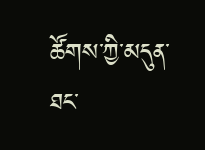ཚོགས་ཀྱི་མདུན་ཐང་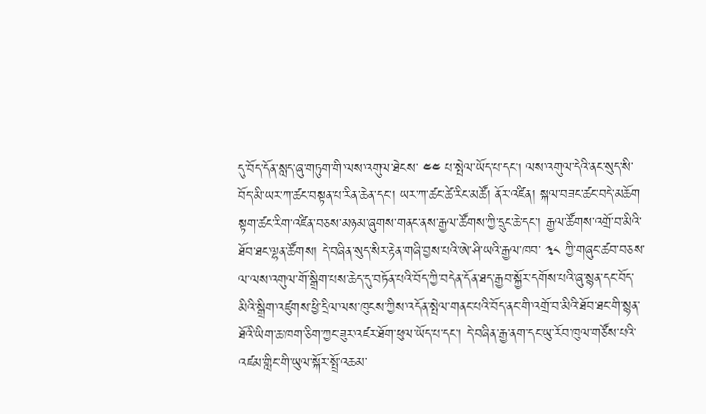དུ་བོད་དོན་སླད་ཞུ་གཏུག་གི་ལས་འགུལ་ཐེངས་ ༤༤ པ་སྤེལ་ཡོད་པ་དང། ལས་འགུལ་དེའི་ནང་སུད་སི་བོད་མི་ཡར་ཀ་ཚང་བསྟན་པ་རིན་ཆེན་དང་། ཡར་ཀ་ཚང་ཚེ་རིང་མཚོ། ནོར་འཛིན། སྐལ་བཟང་ཚང་བདེ་མཆོག སྟག་ཚང་རིག་འཛིན་བཅས་མཉམ་ཞུགས་གནང་ནས་རྒྱལ་ཚོགས་ཀྱི་དྲུང་ཆེ་དང་། རྒྱལ་ཚོགས་འགྲོ་བ་མིའི་ཐོབ་ཐང་ལྷན་ཚོགས། དེ་བཞིན་སུད་སིར་རྟེན་གཞི་བྱས་པའི་ཨེ་ཤི་ཡའི་རྒྱལ་ཁབ་ ༣༨ ཀྱི་གཞུང་ཚབ་བཅས་ལ་ལས་འགུལ་གོ་སྒྲིག་པས་ཆེད་དུ་བཏོན་པའི་བོད་ཀྱི་བདེན་དོན་ཐད་རྒྱབ་སྐྱོར་དགོས་པའི་ཞུ་སྙན་དང་བོད་མིའི་སྒྲིག་འཛུགས་ཕྱི་དྲིལ་ལས་ཁུངས་ཀྱིས་འདོན་སྤེལ་གནང་པའི་བོད་ནང་གི་འགྲོ་བ་མིའི་ཐོབ་ཐང་གི་སྙན་ཐོའི་ཡིག་ཆ་ཁག་ཅིག་ཀྱང་ཟུར་འཛར་ཐོག་ཕུལ་ཡོད་པ་དང་། དེ་བཞིན་རྒྱ་ནག་དང་ཡུ་རོབ་ཁུལ་གཙོས་པའི་འཛམ་གླིང་གི་ཡུལ་སྐོར་སྤྲོ་འཆམ་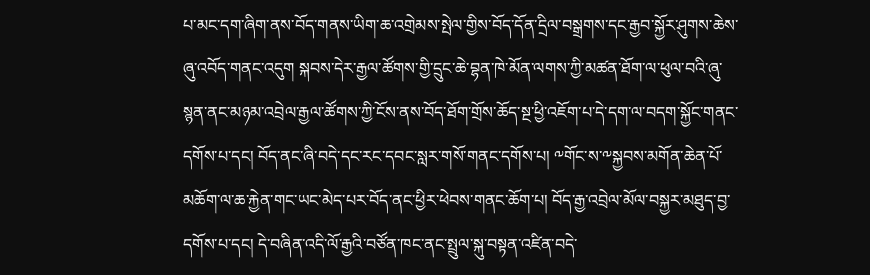པ་མང་དག་ཞིག་ནས་བོད་གནས་ཡིག་ཆ་འགྲེམས་སྤེལ་གྱིས་བོད་དོན་དྲིལ་བསྒྲགས་དང་རྒྱབ་སྐྱོར་ཤུགས་ཆེས་ཞུ་འབོད་གནང་འདུག སྐབས་དེར་རྒྱལ་ཚོགས་གྱི་དྲུང་ཆེ་བྷན་ཁེ་མོན་ལགས་ཀྱི་མཚན་ཐོག་ལ་ཕུལ་བའི་ཞུ་སྙན་ནང་མཉམ་འབྲེལ་རྒྱལ་ཚོགས་ཀྱི་ངོས་ནས་བོད་ཐོག་གྲོས་ཆོད་སྔ་ཕྱི་འཇོག་པ་དེ་དག་ལ་བདག་སྐྱོང་གནང་དགོས་པ་དང། བོད་ནང་ཞི་བདེ་དང་རང་དབང་སླར་གསོ་གནང་དགོས་པ། ༸གོང་ས་༸སྐྱབས་མགོན་ཆེན་པོ་མཆོག་ལ་ཆ་རྐྱེན་གང་ཡང་མེད་པར་བོད་ནང་ཕྱིར་ཕེབས་གནང་ཆོག་པ། བོད་རྒྱ་འབྲེལ་མོལ་བསྐྱར་མཐུད་བྱ་དགོས་པ་དང། དེ་བཞིན་འདི་ལོ་རྒྱའི་བཙོན་ཁང་ནང་སྤྲུལ་སྐུ་བསྟན་འཛིན་བདེ་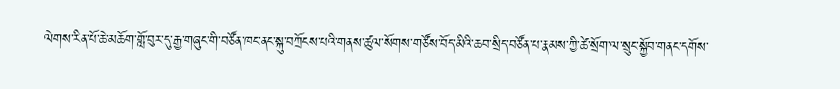ལེགས་རིན་པོ་ཆེ་མཆོག་གློ་བུར་དུ་རྒྱ་གཞུང་གི་བཙོན་ཁང་ནང་སྐུ་བཀྲོངས་པའི་གནས་ཚུལ་སོགས་གཙོས་བོད་མིའི་ཆབ་སྲིད་བཙོན་པ་རྣམས་ཀྱི་ཚེ་སྲོག་ལ་སྲུང་སྐྱོབ་གནང་དགོས་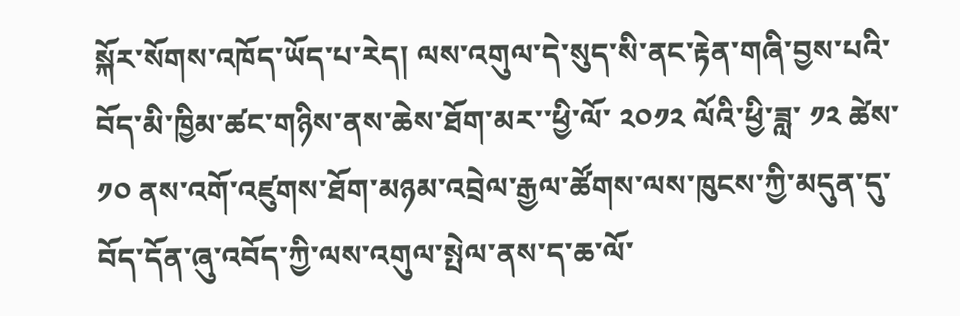སྐོར་སོགས་འཁོད་ཡོད་པ་རེད། ལས་འགུལ་དེ་སུད་སི་ནང་རྟེན་གཞི་བྱས་པའི་བོད་མི་ཁྱིམ་ཚང་གཉིས་ནས་ཆེས་ཐོག་མར་་ཕྱི་ལོ་ ༢༠༡༢ ལོའི་ཕྱི་ཟླ་ ༡༢ ཚེས་ ༡༠ ནས་འགོ་འཛུགས་ཐོག་མཉམ་འབྲེལ་རྒྱལ་ཚོགས་ལས་ཁུངས་ཀྱི་མདུན་དུ་བོད་དོན་ཞུ་འབོད་ཀྱི་ལས་འགུལ་སྤེལ་ནས་ད་ཆ་ལོ་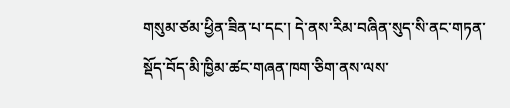གསུམ་ཙམ་ཕྱིན་ཟིན་པ་དང་། དེ་ནས་རིམ་བཞིན་སུད་སི་ནང་གཏན་སྡོད་བོད་མི་ཁྱིམ་ཚང་གཞན་ཁག་ཅིག་ནས་ལས་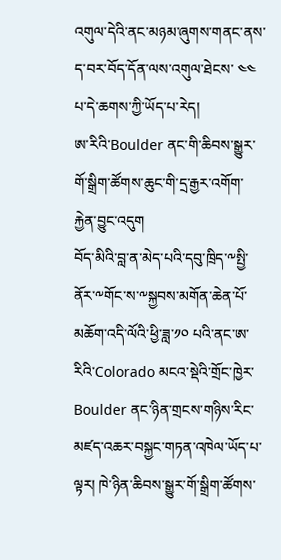འགུལ་དེའི་ནང་མཉམ་ཞུགས་གནང་ནས་ད་བར་བོད་དོན་ལས་འགུལ་ཐེངས་ ༤༤ པ་དེ་ཆགས་ཀྱི་ཡོད་པ་རེད།
ཨ་རིའི་Boulder ནང་གི་ཆིབས་སྒྱུར་གོ་སྒྲིག་ཚོགས་ཆུང་གི་དྲ་རྒྱར་འགོག་རྐྱེན་བྱུང་འདུག
བོད་མིའི་བླ་ན་མེད་པའི་དབུ་ཁྲིད་༸སྤྱི་ནོར་༸གོང་ས་༸སྐྱབས་མགོན་ཆེན་པོ་མཆོག་འདི་ལོའི་ཕྱི་ཟླ་༡༠ པའི་ནང་ཨ་རིའི་Colorado མངའ་སྡེའི་གྲོང་ཁྱེར་Boulder ནང་ཉིན་གྲངས་གཉིས་རིང་མཛད་འཆར་བསྐྱང་གཏན་འཁེལ་ཡོད་པ་ལྟར། ཁེ་ཉིན་ཆིབས་སྒྱུར་གོ་སྒྲིག་ཚོགས་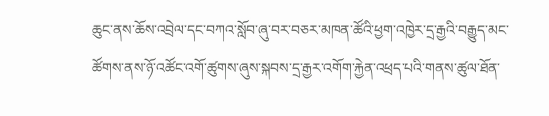ཆུང་ནས་ཆོས་འབྲེལ་དང་བཀའ་སློབ་ཞུ་བར་བཅར་མཁན་ཚོའི་ཕྱག་འཁྱེར་དྲ་རྒྱའི་བརྒྱུད་མང་ཚོགས་ནས་ཉོ་འཚོང་འགོ་ཚུགས་ཞུས་སྐབས་དྲ་རྒྱར་འགོག་རྐྱེན་འཕྲད་པའི་གནས་ཚུལ་ཐོན་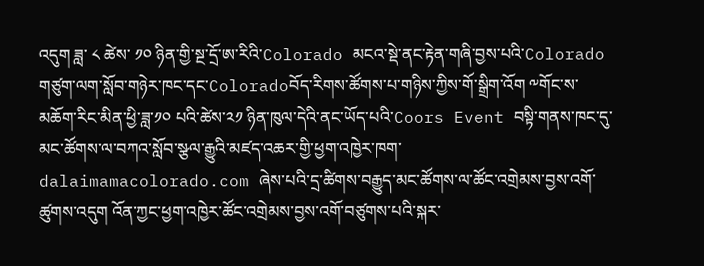འདུག ཟླ་ ༨ ཚེས་ ༡༠ ཉིན་གྱི་སྔ་དྲོ་ཨ་རིའི་Colorado མངའ་སྡེ་ནང་རྟེན་གཞི་བྱས་པའི་Colorado གཙུག་ལག་སློབ་གཉེར་ཁང་དང་Coloradoབོད་རིགས་ཚོགས་པ་གཉིས་ཀྱིས་གོ་སྒྲིག་འོག ༸གོང་ས་མཆོག་རིང་མིན་ཕྱི་ཟླ་༡༠ པའི་ཚེས་༢༡ ཉིན་ཁུལ་དེའི་ནང་ཡོད་པའི་Coors Event བསྟི་གནས་ཁང་དུ་མང་ཚོགས་ལ་བཀའ་སློབ་སྩལ་རྒྱུའི་མཛད་འཆར་གྱི་ཕྱག་འཁྱེར་ཁག་ dalaimamacolorado.com ཞེས་པའི་དྲ་ཚིགས་བརྒྱུད་མང་ཚོགས་ལ་ཚོང་འགྲེམས་བྱས་འགོ་ཚུགས་འདུག འོན་ཀྱང་ཕྱག་འཁྱེར་ཚོང་འགྲེམས་བྱས་འགོ་བཙུགས་པའི་སྐར་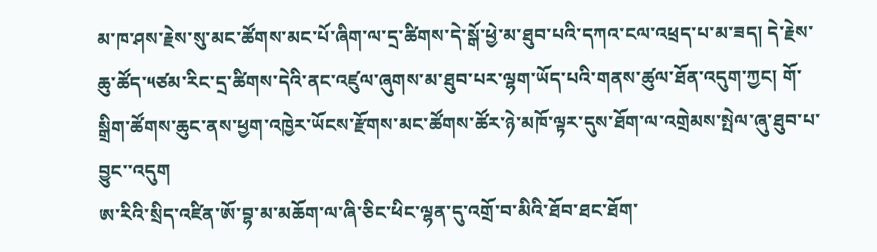མ་ཁ་ཤས་རྗེས་སུ་མང་ཚོགས་མང་པོ་ཞིག་ལ་དྲ་ཚིགས་དེ་སྒོ་ཕྱེ་མ་ཐུབ་པའི་དཀའ་ངལ་འཕྲད་པ་མ་ཟད། དེ་རྗེས་ཆུ་ཚོད་༥ཙམ་རིང་དྲ་ཚིགས་དེའི་ནང་འཛུལ་ཞུགས་མ་ཐུབ་པར་ལྷག་ཡོད་པའི་གནས་ཚུལ་ཐོན་འདུག་ཀྱང། གོ་སྒྲིག་ཚོགས་ཆུང་ནས་ཕྱག་འཁྱེར་ཡོངས་རྫོགས་མང་ཚོགས་ཚོར་ཉེ་མཁོ་ལྟར་དུས་ཐོག་ལ་འགྲེམས་སྤེལ་ཞུ་ཐུབ་པ་བྱུང་་འདུག
ཨ་རིའི་སྲིད་འཛིན་ཨོ་བྷ་མ་མཆོག་ལ་ཞི་ཅིང་ཕིང་ལྷན་དུ་འགྲོ་བ་མིའི་ཐོབ་ཐང་ཐོག་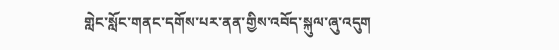གླེང་སློང་གནང་དགོས་པར་ནན་གྱིས་འབོད་སྐུལ་ཞུ་འདུག